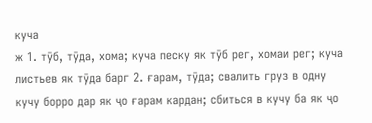куча
ж 1. тӯб, тӯда, хома; куча песку як тӯб рег, хомаи рег; куча листьев як тӯда барг 2. ғарам, тӯда; свалить груз в одну кучу борро дар як ҷо ғарам кардан; сбиться в кучу ба як ҷо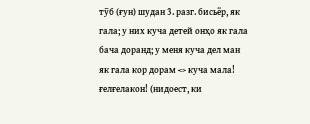тӯб (ғун) шудан 3. разг. бисьёр, як гала; у них куча детей онҳо як гала бача доранд; у меня куча дел ман як гала кор дорам <> куча мала! ғелғелакон! (нидоест, ки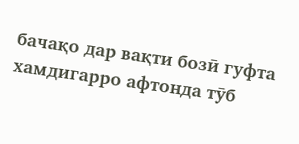бачақо дар вақти бозӣ гуфта хамдигарро афтонда тӯб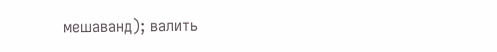мешаванд); валить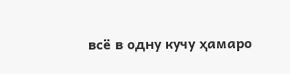всё в одну кучу ҳамаро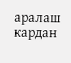аралаш кардан